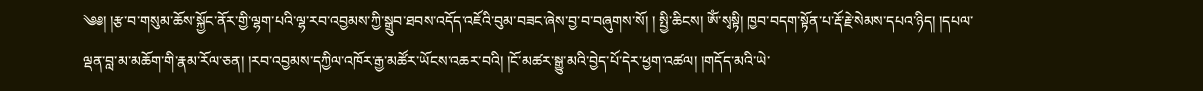༄༅། །རྩ་བ་གསུམ་ཆོས་སྐྱོང་ནོར་གྱི་ལྷག་པའི་ལྷ་རབ་འབྱམས་ཀྱི་སྒྲུབ་ཐབས་འདོད་འཇོའི་བུམ་བཟང་ཞེས་བྱ་བ་བཞུགས་སོ། ། སྤྱི་ཆིངས། ཨོཾ་སྭསྟི། ཁྱབ་བདག་སྟོན་པ་རྡོ་རྗེ་སེམས་དཔའ་ཉིད། །དཔལ་ལྡན་བླ་མ་མཆོག་གི་རྣམ་རོལ་ཅན། །རབ་འབྱམས་དཀྱིལ་འཁོར་རྒྱ་མཚོར་ཡོངས་འཆར་བའི། །ངོ་མཚར་སྒྱུ་མའི་བྱེད་པོ་དེར་ཕྱག་འཚལ། །གདོད་མའི་ཡེ་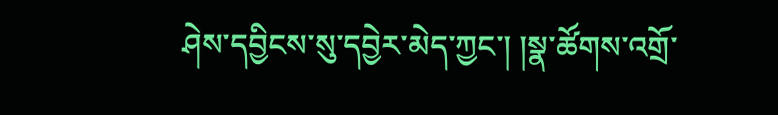ཤེས་དབྱིངས་སུ་དབྱེར་མེད་ཀྱང་། །སྣ་ཚོགས་འགྲོ་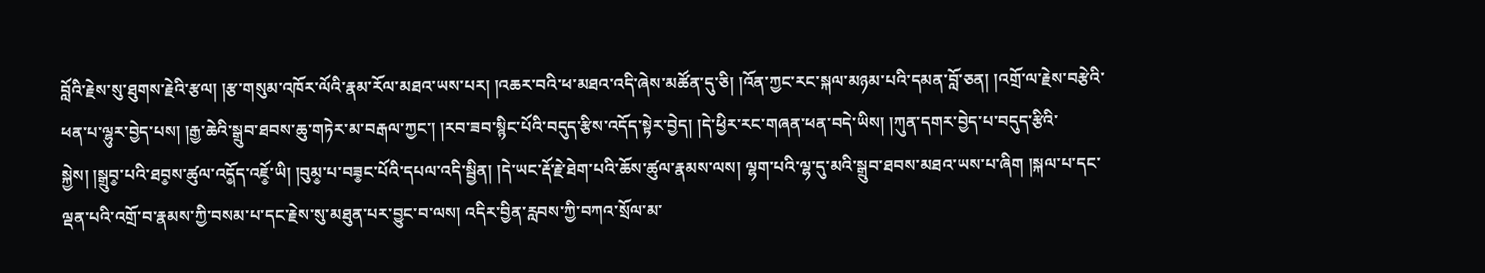བློའི་རྗེས་སུ་ཐུགས་རྗེའི་རྩལ། །རྩ་གསུམ་འཁོར་ལོའི་རྣམ་རོལ་མཐའ་ཡས་པར། །འཆར་བའི་ཕ་མཐའ་འདི་ཞེས་མཚོན་དུ་ཅི། །འོན་ཀྱང་རང་སྐལ་མཉམ་པའི་དམན་བློ་ཅན། །འགྲོ་ལ་རྗེས་བརྩེའི་ཕན་པ་ལྷུར་བྱེད་པས། །རྒྱ་ཆེའི་སྒྲུབ་ཐབས་ཆུ་གཏེར་མ་བརྒལ་ཀྱང་། །རབ་ཟབ་སྙིང་པོའི་བདུད་རྩིས་འདོད་སྟེར་བྱེད། །དེ་ཕྱིར་རང་གཞན་ཕན་བདེ་ཡིས། །ཀུན་དགར་བྱེད་པ་བདུད་རྩིའི་སྐྱེས། །སྒྲུབ༵་པའི་ཐབ༵ས་ཚུལ་འདོ༵ད་འཇོ༵་ཡི། །བུམ༵་པ་བཟ༵ང་པོའི་དཔལ་འདི་སྦྱིན། །དེ་ཡང་རྡོ་རྗེ་ཐེག་པའི་ཆོས་ཚུལ་རྣམས་ལས། ལྷག་པའི་ལྷ་དུ་མའི་སྒྲུབ་ཐབས་མཐའ་ཡས་པ་ཞིག །སྐལ་པ་དང་ལྡན་པའི་འགྲོ་བ་རྣམས་ཀྱི་བསམ་པ་དང་རྗེས་སུ་མཐུན་པར་བྱུང་བ་ལས། འདིར་བྱིན་རླབས་ཀྱི་བཀའ་སྲོལ་མ་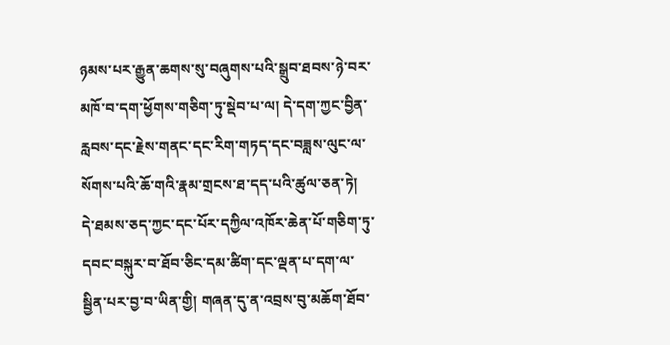ཉམས་པར་རྒྱུན་ཆགས་སུ་བཞུགས་པའི་སྒྲུབ་ཐབས་ཉེ་བར་མཁོ་བ་དག་ཕྱོགས་གཅིག་ཏུ་སྡེབ་པ་ལ། དེ་དག་ཀྱང་བྱིན་རླབས་དང་རྗེས་གནང་དང་རིག་གཏད་དང་བཟླས་ལུང་ལ་སོགས་པའི་ཆོ་གའི་རྣམ་གྲངས་ཐ་དད་པའི་ཚུལ་ཅན་ཏེ། དེ་ཐམས་ཅད་ཀྱང་དང་པོར་དཀྱིལ་འཁོར་ཆེན་པོ་གཅིག་ཏུ་དབང་བསྐུར་བ་ཐོབ་ཅིང་དམ་ཚིག་དང་ལྡན་པ་དག་ལ་སྦྱིན་པར་བྱ་བ་ཡིན་གྱི། གཞན་དུ་ན་འབྲས་བུ་མཆོག་ཐོབ་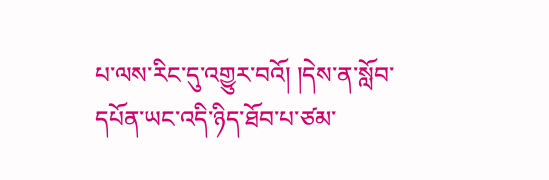པ་ལས་རིང་དུ་འགྱུར་བའོ། །དེས་ན་སློབ་དཔོན་ཡང་འདི་ཉིད་ཐོབ་པ་ཙམ་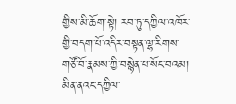གྱིས་མི་ཆོག་སྟེ། རབ་ཏུ་དཀྱིལ་འཁོར་གྱི་བདག་པོ་འདིར་བསྟན་ལྷ་རིགས་གཙོ་བོ་རྣམས་ཀྱི་བསྙེན་པ་སོང་བའམ། མིན་ནའང་དཀྱིལ་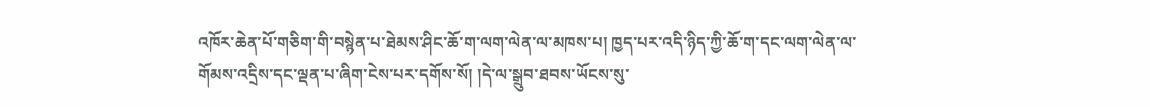འཁོར་ཆེན་པོ་གཅིག་གི་བསྙེན་པ་ཐེམས་ཤིང་ཆོ་ག་ལག་ལེན་ལ་མཁས་པ། ཁྱད་པར་འདི་ཉིད་ཀྱི་ཆོ་ག་དང་ལག་ལེན་ལ་གོམས་འདྲིས་དང་ལྡན་པ་ཞིག་ངེས་པར་དགོས་སོ། །དེ་ལ་སྒྲུབ་ཐབས་ཡོངས་སུ་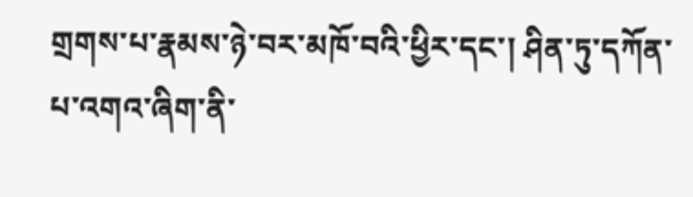གྲགས་པ་རྣམས་ཉེ་བར་མཁོ་བའི་ཕྱིར་དང་། ཤིན་ཏུ་དཀོན་པ་འགའ་ཞིག་ནི་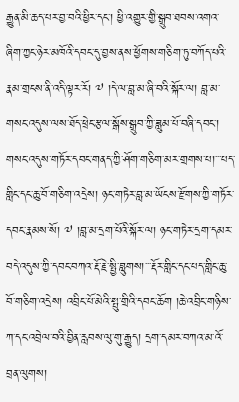རྒྱུན་མི་ཆད་པར་བྱ་བའི་ཕྱིར་དང་། ཕྱི་འགྱུར་གྱི་སྒྲུབ་ཐབས་འགའ་ཞིག་ཀྱང་ཉེར་མཁོའི་དབང་དུ་བྱས་ནས་ཕྱོགས་གཅིག་ཏུ་བཀོད་པའི་རྣམ་གྲངས་ནི་འདི་ལྟར་རོ། ༧ །དེ་ལ་བླ་མ་ཞི་བའི་སྐོར་ལ། བླ་མ་གསང་འདུས་ལས་ཐོད་ཕྲེང་རྩལ་སྒོས་སྒྲུབ་ཀྱི་ཟླུམ་པོ་བཞི་དབང་། གསང་འདུས་གཏོར་དབང་གནད་ཀྱི་ཤོག་གཅིག་མར་གྲགས་པ།་་་པད་གླིང་དང་ཆུ་བོ་གཅིག་འདྲེས། ཉང་གཏེར་བླ་མ་ཡོངས་རྫོགས་ཀྱི་གཏོར་དབང་རྣམས་སོ། ༧ །བླ་མ་དྲག་པོའི་སྐོར་ལ། ཉང་གཏེར་དྲག་དམར་བདེ་འདུས་ཀྱི་དབང་བཀའ་རྡོ་རྗེ་སྤྱི་བླུགས།་་་རྡོར་གླིང་དང་པད་གླིང་ཆུ་བོ་གཅིག་འདྲེས། འབྲིང་པོ་མེའི་སྤུ་གྲིའི་དབང་ཆོག །ཆེ་འབྲིང་གཉིས་ཀ་དང་འབྲེལ་བའི་བྱིན་རླབས་ལུ་གུ་རྒྱུད། དྲག་དམར་བཀའ་མ་འོ་བྲན་ལུགས།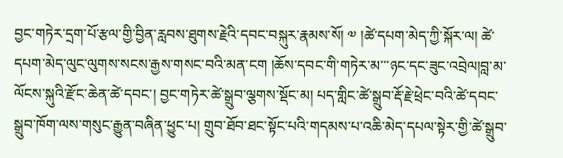བྱང་གཏེར་དྲག་པོ་རྩལ་གྱི་བྱིན་རླབས་ཐུགས་རྗེའི་དབང་བསྐུར་རྣམས་སོ། ༧ །ཚེ་དཔག་མེད་ཀྱི་སྐོར་ལ། ཚེ་དཔག་མེད་ལུང་ལུགས་སངས་རྒྱས་གསང་བའི་མན་ངག །ཆོས་དབང་གི་གཏེར་མ་་་ཉང་དང་ཟུང་འབྲེལ།བླ་མ་ལོངས་སྐུའི་རྫོང་ཆེན་ཚེ་དབང་། བྱང་གཏེར་ཚེ་སྒྲུབ་ལྕགས་སྡོང་མ། པད་གླིང་ཚེ་སྒྲུབ་རྡོ་རྗེ་ཕྲེང་བའི་ཚེ་དབང་སྒྲུབ་ཁོག་ལས་གསུང་རྒྱུན་བཞིན་ཕྱུང་པ། གྲུབ་ཐོབ་ཐང་སྟོང་པའི་གདམས་པ་འཆི་མེད་དཔལ་སྟེར་གྱི་ཚེ་སྒྲུབ་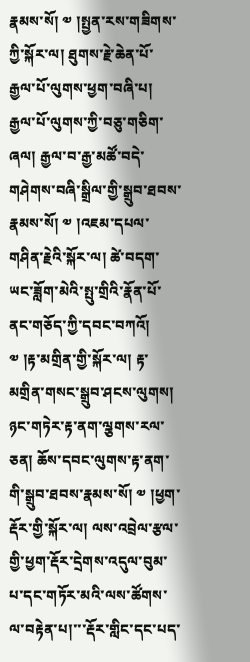རྣམས་སོ། ༧ །སྤྱན་རས་གཟིགས་ཀྱི་སྐོར་ལ། ཐུགས་རྗེ་ཆེན་པོ་རྒྱལ་པོ་ལུགས་ཕྱག་བཞི་པ། རྒྱལ་པོ་ལུགས་ཀྱི་བཅུ་གཅིག་ཞལ། རྒྱལ་བ་རྒྱ་མཚོ་བདེ་གཤེགས་བཞི་སྒྲིལ་གྱི་སྒྲུབ་ཐབས་རྣམས་སོ། ༧ །འཇམ་དཔལ་གཤིན་རྗེའི་སྐོར་ལ། ཚེ་བདག་ཡང་ཟློག་མེའི་སྤུ་གྲིའི་རྣོན་པོ་ནང་གཅོད་ཀྱི་དབང་བཀའོ། ༧ །རྟ་མགྲིན་གྱི་སྐོར་ལ། རྟ་མགྲིན་གསང་སྒྲུབ་ཤངས་ལུགས། ཉང་གཏེར་རྟ་ནག་ལྕགས་རལ་ཅན། ཆོས་དབང་ལུགས་རྟ་ནག་གི་སྒྲུབ་ཐབས་རྣམས་སོ། ༧ །ཕྱག་རྡོར་གྱི་སྐོར་ལ། ལས་འབྲེལ་རྩལ་གྱི་ཕྱག་རྡོར་དྲེགས་འདུལ་བུམ་པ་དང་གཏོར་མའི་ལས་ཚོགས་ལ་བརྟེན་པ།་་་རྡོར་གླིང་དང་པད་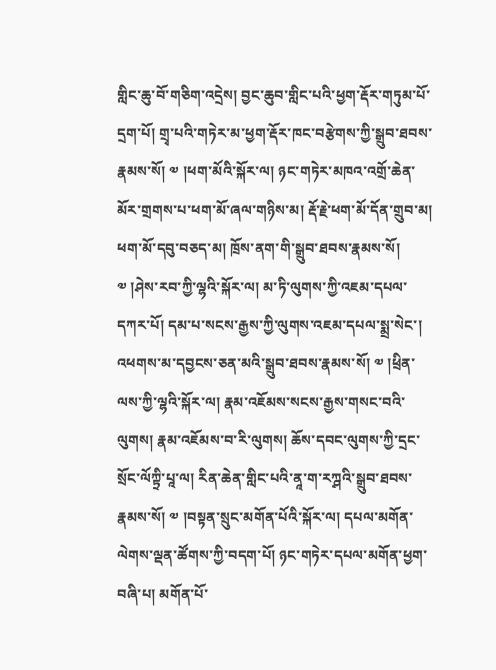གླིང་ཆུ་བོ་གཅིག་འདྲེས། བྱང་ཆུབ་གླིང་པའི་ཕྱག་རྡོར་གཏུམ་པོ་དྲག་པོ། གྲྭ་པའི་གཏེར་མ་ཕྱག་རྡོར་ཁང་བརྩེགས་ཀྱི་སྒྲུབ་ཐབས་རྣམས་སོ། ༧ །ཕག་མོའི་སྐོར་ལ། ཉང་གཏེར་མཁའ་འགྲོ་ཆེན་མོར་གྲགས་པ་ཕག་མོ་ཞལ་གཉིས་མ། རྡོ་རྗེ་ཕག་མོ་དོན་གྲུབ་མ། ཕག་མོ་དབུ་བཅད་མ། ཁྲོས་ནག་གི་སྒྲུབ་ཐབས་རྣམས་སོ། ༧ །ཤེས་རབ་ཀྱི་ལྷའི་སྐོར་ལ། མ་ཏི་ལུགས་ཀྱི་འཇམ་དཔལ་དཀར་པོ། དམ་པ་སངས་རྒྱས་ཀྱི་ལུགས་འཇམ་དཔལ་སྨྲ་སེང་། འཕགས་མ་དབྱངས་ཅན་མའི་སྒྲུབ་ཐབས་རྣམས་སོ། ༧ །ཕྲིན་ལས་ཀྱི་ལྷའི་སྐོར་ལ། རྣམ་འཇོམས་སངས་རྒྱས་གསང་བའི་ལུགས། རྣམ་འཇོམས་བ་རི་ལུགས། ཆོས་དབང་ལུགས་ཀྱི་དྲང་སྲོང་ལོཀྟྲི་པཱ་ལ། རིན་ཆེན་གླིང་པའི་ནཱ་ག་རཀྴའི་སྒྲུབ་ཐབས་རྣམས་སོ། ༧ །བསྟན་སྲུང་མགོན་པོའི་སྐོར་ལ། དཔལ་མགོན་ལེགས་ལྡན་ཚོགས་ཀྱི་བདག་པོ། ཉང་གཏེར་དཔལ་མགོན་ཕྱག་བཞི་པ། མགོན་པོ་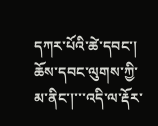དཀར་པོའི་ཚེ་དབང་། ཆོས་དབང་ལུགས་ཀྱི་མ་ནིང་།་་་འདི་ལ་རྡོར་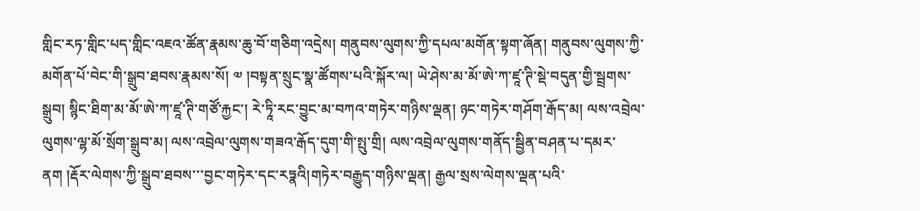གླིང་རཏ་གླིང་པད་གླིང་འཇའ་ཚོན་རྣམས་ཆུ་བོ་གཅིག་འདྲེས། གནུབས་ལུགས་ཀྱི་དཔལ་མགོན་སྟག་ཞོན། གནུབས་ལུགས་ཀྱི་མགོན་པོ་བེང་གི་སྒྲུབ་ཐབས་རྣམས་སོ། ༧ །བསྟན་སྲུང་སྣ་ཚོགས་པའི་སྐོར་ལ། ཡེ་ཤེས་མ་མོ་ཨེ་ཀ་ཛཱ་ཊི་སྡེ་བདུན་གྱི་སྦྲགས་སྒྲུབ། སྙིང་ཐིག་མ་མོ་ཨེ་ཀ་ཛཱ་ཊི་གཙོ་རྐྱང་། རེ་ཏཱི་རང་བྱུང་མ་བཀའ་གཏེར་གཉིས་ལྡན། ཉང་གཏེར་གཤོག་རྒོད་མ། ལས་འབྲེལ་ལུགས་ལྷ་མོ་སྲོག་སྒྲུབ་མ། ལས་འབྲེལ་ལུགས་གཟའ་རྒོད་དུག་གི་སྤུ་གྲི། ལས་འབྲེལ་ལུགས་གནོད་སྦྱིན་བཤན་པ་དམར་ནག །རྡོར་ལེགས་ཀྱི་སྒྲུབ་ཐབས་་་བྱང་གཏེར་དང་རཏྣའི།གཏེར་བརྒྱུད་གཉིས་ལྡན། རྒྱལ་སྲས་ལེགས་ལྡན་པའི་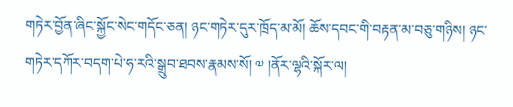གཏེར་བྱོན་ཞིང་སྐྱོང་སེང་གདོང་ཅན། ཉང་གཏེར་དུར་ཁྲོད་མ་མོ། ཆོས་དབང་གི་བརྟན་མ་བཅུ་གཉིས། ཉང་གཏེར་དཀོར་བདག་པེ་ཧ་རའི་སྒྲུབ་ཐབས་རྣམས་སོ། ༧ །ནོར་ལྷའི་སྐོར་ལ།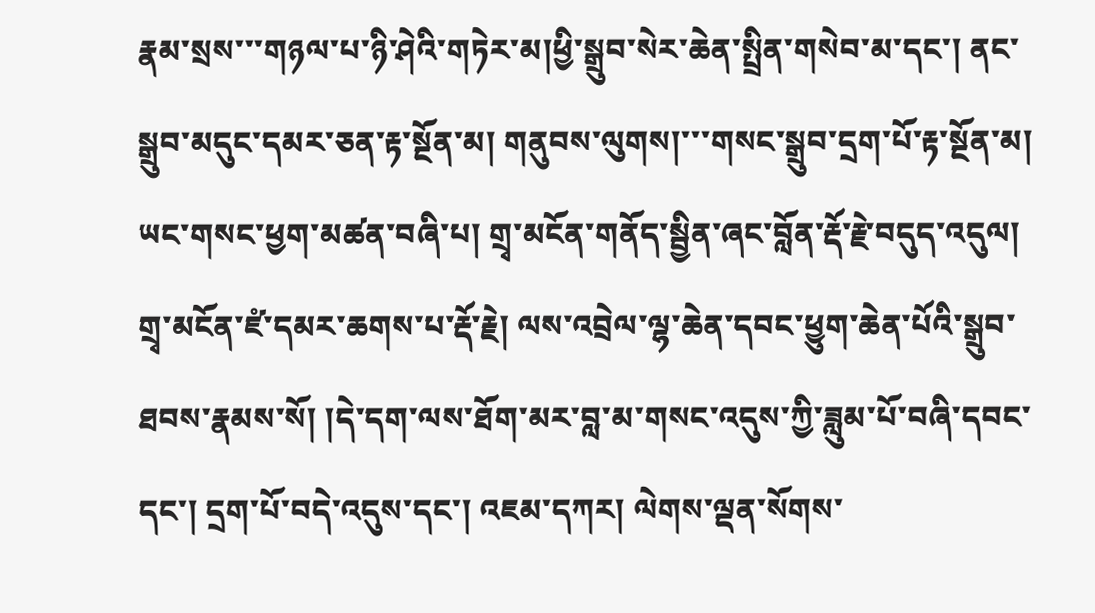རྣམ་སྲས་་་གཉལ་པ་ཉི་ཤེའི་གཏེར་མ།ཕྱི་སྒྲུབ་སེར་ཆེན་སྤྲིན་གསེབ་མ་དང་། ནང་སྒྲུབ་མདུང་དམར་ཅན་རྟ་སྔོན་མ། གནུབས་ལུགས།་་་གསང་སྒྲུབ་དྲག་པོ་རྟ་སྔོན་མ། ཡང་གསང་ཕྱག་མཚན་བཞི་པ། གྲྭ་མངོན་གནོད་སྦྱིན་ཞང་བློན་རྡོ་རྗེ་བདུད་འདུལ། གྲྭ་མངོན་ཛཾ་དམར་ཆགས་པ་རྡོ་རྗེ། ལས་འབྲེལ་ལྷ་ཆེན་དབང་ཕྱུག་ཆེན་པོའི་སྒྲུབ་ཐབས་རྣམས་སོ། །དེ་དག་ལས་ཐོག་མར་བླ་མ་གསང་འདུས་ཀྱི་ཟླུམ་པོ་བཞི་དབང་དང་། དྲག་པོ་བདེ་འདུས་དང་། འཇམ་དཀར། ལེགས་ལྡན་སོགས་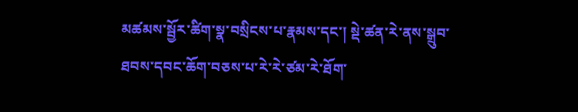མཚམས་སྦྱོར་ཚིག་སྣ་བསྲིངས་པ་རྣམས་དང་། སྡེ་ཚན་རེ་ནས་སྒྲུབ་ཐབས་དབང་ཆོག་བཅས་པ་རེ་རེ་ཙམ་རེ་ཐོག་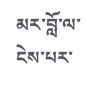མར་བློ་ལ་ངེས་པར་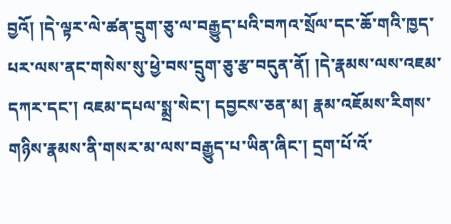བྱའོ། །དེ་ལྟར་ལེ་ཚན་དྲུག་ཅུ་ལ་བརྒྱུད་པའི་བཀའ་སྲོལ་དང་ཆོ་གའི་ཁྱད་པར་ལས་ནང་གསེས་སུ་ཕྱེ་བས་དྲུག་ཅུ་རྩ་བདུན་ནོ། །དེ་རྣམས་ལས་འཇམ་དཀར་དང་། འཇམ་དཔལ་སྨྲ་སེང་། དབྱངས་ཅན་མ། རྣམ་འཇོམས་རིགས་གཉིས་རྣམས་ནི་གསར་མ་ལས་བརྒྱུད་པ་ཡིན་ཞིང་། དྲག་པོ་འོ་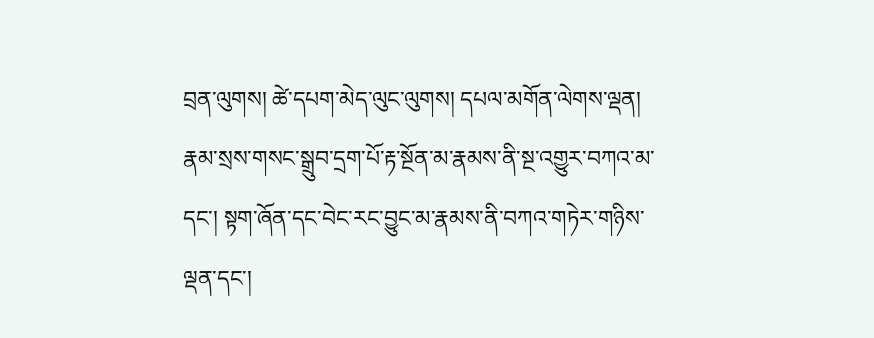བྲན་ལུགས། ཚེ་དཔག་མེད་ལུང་ལུགས། དཔལ་མགོན་ལེགས་ལྡན། རྣམ་སྲས་གསང་སྒྲུབ་དྲག་པོ་རྟ་སྔོན་མ་རྣམས་ནི་སྔ་འགྱུར་བཀའ་མ་དང་། སྟག་ཞོན་དང་བེང་རང་བྱུང་མ་རྣམས་ནི་བཀའ་གཏེར་གཉིས་ལྡན་དང་།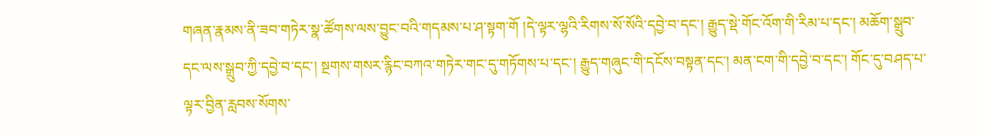གཞན་རྣམས་ནི་ཟབ་གཏེར་སྣ་ཚོགས་ལས་བྱུང་བའི་གདམས་པ་ཤ་སྟག་གོ །དེ་ལྟར་ལྷའི་རིགས་སོ་སོའི་དབྱེ་བ་དང་། རྒྱུད་སྡེ་གོང་འོག་གི་རིམ་པ་དང་། མཆོག་སྒྲུབ་དང་ལས་སྒྲུབ་ཀྱི་དབྱེ་བ་དང་། སྔགས་གསར་རྙིང་བཀའ་གཏེར་གང་དུ་གཏོགས་པ་དང་། རྒྱུད་གཞུང་གི་དངོས་བསྟན་དང་། མན་ངག་གི་དབྱེ་བ་དང་། གོང་དུ་བཤད་པ་ལྟར་བྱིན་རླབས་སོགས་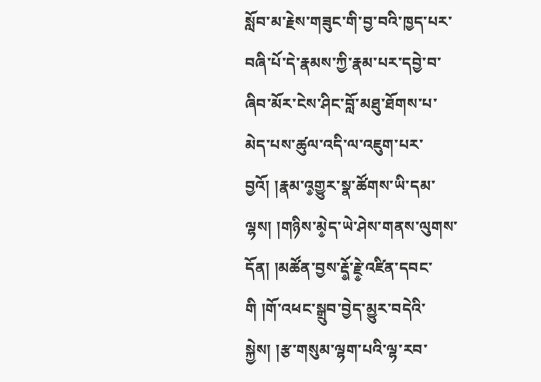སློབ་མ་རྗེས་གཟུང་གི་བྱ་བའི་ཁྱད་པར་བཞི་པོ་དེ་རྣམས་ཀྱི་རྣམ་པར་དབྱེ་བ་ཞིབ་མོར་ངེས་ཤིང་བློ་མཐུ་ཐོགས་པ་མེད་པས་ཚུལ་འདི་ལ་འཇུག་པར་བྱའོ། །རྣམ་འ༵གྱུར་སྣ་ཚོགས་ཡི་དམ་ལྷས། །གཉིས་མེ༵ད་ཡེ་ཤེས་གནས་ལུགས་དོན། །མཚོན་བྱས་རྡོ༵་རྗེ༵་འཛིན་དབང་གི །གོ་འཕང་སྒྲུབ་བྱེད་མྱུར་བདེའི་སྐྱེས། །རྩ་གསུམ་ལྷག་པའི་ལྷ་རབ་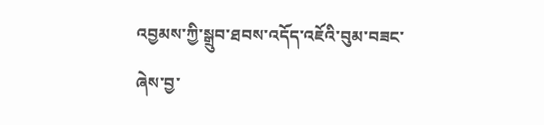འབྱམས་ཀྱི་སྒྲུབ་ཐབས་འདོད་འཇོའི་བུམ་བཟང་ཞེས་བྱ་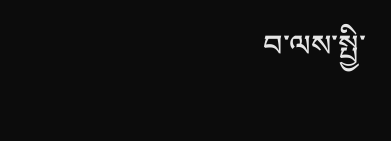བ་ལས་སྤྱི་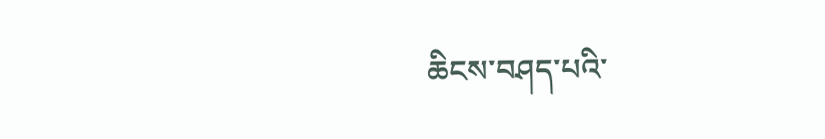ཆིངས་བཤད་པའི་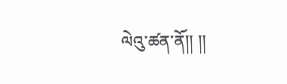ལེའུ་ཚན་ནོ།། །།